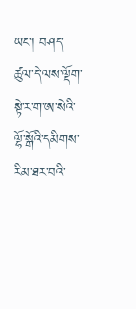ཡང་། བཤད་ཚུལ་དེ་ལས་ལྡོག་སྟེ་ར་ག་ཨ་སེའི་ལྷོ་སྒོའི་དམིགས་རིམ་ཐར་བའི་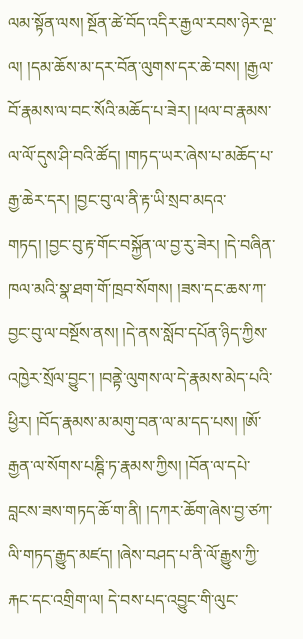ལམ་སྟོན་ལས། སྔོན་ཚེ་བོད་འདིར་རྒྱལ་རབས་ཉེར་ལྔ་ལ། །དམ་ཆོས་མ་དར་བོན་ལུགས་དར་ཆེ་བས། །རྒྱལ་བོ་རྣམས་ལ་བང་སོའི་མཆོད་པ་ཟེར། །ཕལ་བ་རྣམས་ལ་ལོ་དུས་ཤི་བའི་ཚོད། །གཏད་ཡར་ཞེས་པ་མཆོད་པ་རྒྱ་ཆེར་དར། །བྱང་བུ་ལ་ནི་རྟ་ཡི་སྲབ་མདའ་གཏད། །བྱང་བུ་རྟ་གོང་བསྐྱོན་ལ་བྱ་རུ་ཟེར། །དེ་བཞིན་ཁལ་མའི་སྣ་ཐག་གོ་ཁྲབ་སོགས། །ཟས་དང་ཆས་ཀ་བྱང་བུ་ལ་བསྔོས་ནས། །དེ་ནས་སློབ་དཔོན་ཉིད་ཀྱིས་འཁྱེར་སྲོལ་བྱུང་། །བནྟེ་ལུགས་ལ་དེ་རྣམས་མེད་པའི་ཕྱིར། །བོད་རྣམས་མ་མགུ་བན་ལ་མ་དད་པས། །ཨོ་རྒྱན་ལ་སོགས་པཎྚི་ཏ་རྣམས་ཀྱིས། །བོན་ལ་དཔེ་བླངས་ཟས་གཏད་ཆོ་ག་ནི། །དཀར་ཆོག་ཞེས་བྱ་ཙཀ་ལི་གཏད་རྒྱུད་མཛད། །ཞེས་བཤད་པ་ནི་ལོ་རྒྱུས་ཀྱི་རྐང་དང་འགྲིག་ལ། དེ་བས་པད་འབྱུང་གི་ལུང་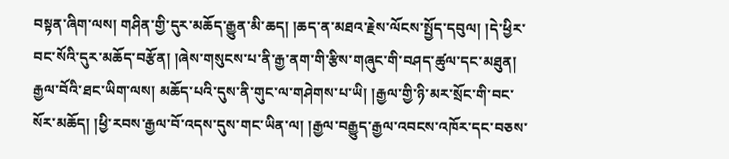བསྟན་ཞིག་ལས། གཤིན་གྱི་དུར་མཆོད་རྒྱུན་མི་ཆད། །ཆད་ན་མཐའ་རྗེས་ལོངས་སྤྱོད་དབུལ། །དེ་ཕྱིར་བང་སོའི་དུར་མཆོད་བརྩོན། །ཞེས་གསུངས་པ་ནི་རྒྱ་ནག་གི་རྩིས་གཞུང་གི་བཤད་ཚུལ་དང་མཐུན། རྒྱལ་བོའི་ཐང་ཡིག་ལས། མཆོད་པའི་དུས་ནི་གུང་ལ་གཤེགས་པ་ཡི། །རྒྱལ་གྱི་ཉི་མར་སྲོང་གི་བང་སོར་མཆོད། །ཕྱི་རབས་རྒྱལ་བོ་འདས་དུས་གང་ཡིན་ལ། །རྒྱལ་བརྒྱུད་རྒྱལ་འབངས་འཁོར་དང་བཅས་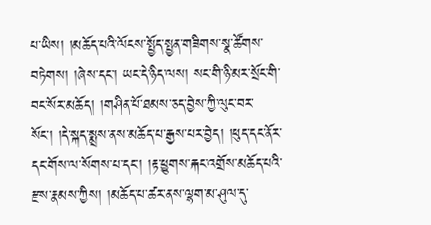པ་ཡིས། །མཆོད་པའི་ལོངས་སྤྱོད་སྤྱན་གཟིགས་སྣ་ཚོགས་བཏེགས། །ཞེས་དང་། ཡང་དེ་ཉིད་ལས། སང་གི་ཉི་མར་སྲོང་གི་བང་སོར་མཆོད། །གཤིན་པོ་ཐམས་ཅད་བྱེས་ཀྱི་ལུང་བར་སོང་། །དེ་སྐད་སྨྲས་ནས་མཆོད་པ་རྒྱས་པར་བྱེད། །ཕུད་དང་ནོར་དང་གོས་ལ་སོགས་པ་དང་། །རྟ་ཕྱུགས་རྐང་འགྲོས་མཆོད་པའི་རྫས་རྣམས་ཀྱིས། །མཆོད་པ་ཚར་ནས་ལྷག་མ་ཤུལ་དུ་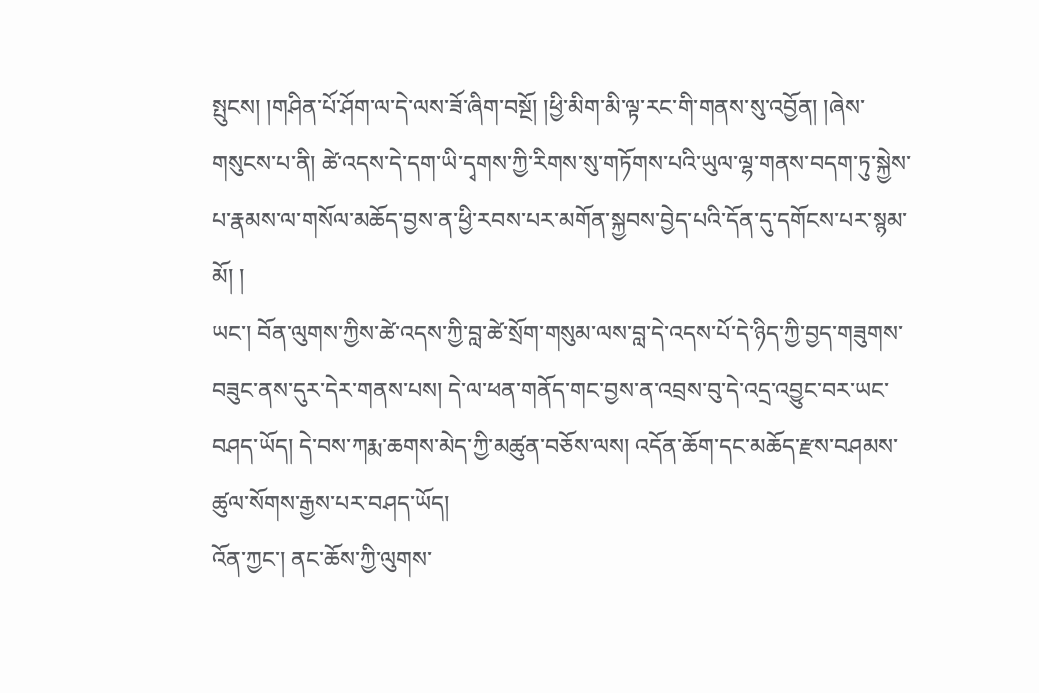སྤུངས། །གཤིན་པོ་ཤོག་ལ་དེ་ལས་ཟོ་ཞིག་བསྔོ། །ཕྱི་མིག་མི་ལྟ་རང་གི་གནས་སུ་འབྱོན། །ཞེས་གསུངས་པ་ནི། ཚེ་འདས་དེ་དག་ཡི་དྭགས་ཀྱི་རིགས་སུ་གཏོགས་པའི་ཡུལ་ལྷ་གནས་བདག་ཏུ་སྐྱེས་པ་རྣམས་ལ་གསོལ་མཆོད་བྱས་ན་ཕྱི་རབས་པར་མགོན་སྐྱབས་བྱེད་པའི་དོན་དུ་དགོངས་པར་སྙམ་མོ། །
ཡང་། བོན་ལུགས་ཀྱིས་ཚེ་འདས་ཀྱི་བླ་ཚེ་སྲོག་གསུམ་ལས་བླ་དེ་འདས་པོ་དེ་ཉིད་ཀྱི་བྱད་གཟུགས་བཟུང་ནས་དུར་དེར་གནས་པས། དེ་ལ་ཕན་གནོད་གང་བྱས་ན་འབྲས་བུ་དེ་འདྲ་འབྱུང་བར་ཡང་བཤད་ཡོད། དེ་བས་ཀརྨ་ཆགས་མེད་ཀྱི་མཚུན་བཅོས་ལས། འདོན་ཆོག་དང་མཆོད་རྫས་བཤམས་ཚུལ་སོགས་རྒྱས་པར་བཤད་ཡོད།
འོན་ཀྱང་། ནང་ཆོས་ཀྱི་ལུགས་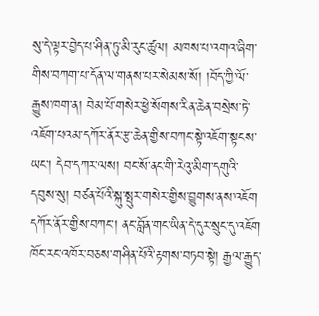སུ་དེ་ལྟར་བྱེད་པ་ཤིན་ཏུ་མི་རུང་ཚུལ། མཁས་པ་འགའ་ཞིག་གིས་བཀག་པ་དོན་ལ་གནས་པར་སེམས་སོ། །བོད་ཀྱི་ལོ་རྒྱུས་ཁག་ན། བེམ་པོ་གསེར་ཕྱེ་སོགས་རིན་ཆེན་བསྲེས་ཏེ་འཇོག་པའམ་དཀོར་ནོར་རྩ་ཆེན་གྱིས་བཀང་སྟེ་འཇོག་སྟངས་ཡང་། དེབ་དཀར་ལས། བང་སོ་ནང་གི་རེའུ་མིག་དགུའི་དབུས་སུ། བཙན་པོའི་སྐུ་སྤུར་གསེར་གྱིས་བྱུགས་ནས་འཇོག དཀོར་ནོར་གྱིས་བཀང་། ནང་བློན་གང་ཡིན་དེ་དུར་སྲུང་དུ་འཇོག ཁོང་རང་འཁོར་བཅས་གཤིན་པོའི་རྟགས་བཏབ་སྟེ། རྒྱལ་རྒྱུད་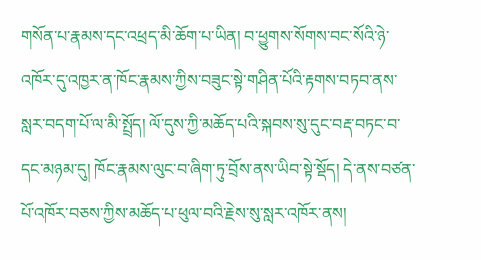གསོན་པ་རྣམས་དང་འཕྲད་མི་ཆོག་པ་ཡིན། བ་ཕྱུགས་སོགས་བང་སོའི་ཉེ་འཁོར་དུ་འཁྱར་ན་ཁོང་རྣམས་ཀྱིས་བཟུང་སྟེ་གཤིན་པོའི་རྟགས་བཏབ་ནས་སླར་བདག་པོ་ལ་མི་སྤྲོད། ལོ་དུས་ཀྱི་མཆོད་པའི་སྐབས་སུ་དུང་བརྡ་བཏང་བ་དང་མཉམ་དུ། ཁོང་རྣམས་ལུང་བ་ཞིག་ཏུ་བྲོས་ནས་ཡིབ་སྟེ་སྡོད། དེ་ནས་བཙན་པོ་འཁོར་བཅས་ཀྱིས་མཆོད་པ་ཕུལ་བའི་རྗེས་སུ་སླར་འཁོར་ནས།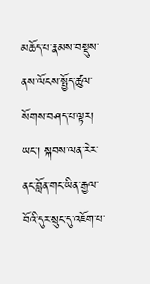མཆོད་པ་རྣམས་བསྡུས་ནས་ལོངས་སྤྱོད་ཚུལ་སོགས་བཤད་པ་ལྟར། ཡང་། སྐབས་ལན་རེར་ནང་བློན་གང་ཡིན་རྒྱལ་བོའི་དུར་སྲུང་དུ་འཇོག་པ་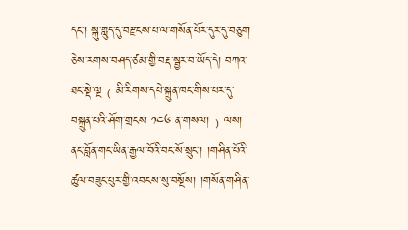དང་། སྐུ་གླུད་དུ་བརྫངས་པ་ལ་གསོན་པོར་དུར་དུ་བཅུག ཅེས་རགས་བཤད་ཙམ་གྱི་བརྡ་སྦྱར་བ་ཡོད་དེ། བཀའ་ཐང་སྡེ་ལྔ﹙མི་རིགས་དཔེ་སྐྲུན་ཁང་གིས་པར་དུ་བསྐྲུན་པའི་ཤོག་གྲངས ༡༤༦ ན་གསལ།﹚ལས། ནང་བློན་གང་ཡིན་རྒྱལ་བོའི་བང་སོ་སྲུང་། །གཤིན་པོའི་ཚུལ་བཟུང་པུར་གྱི་འབངས་སུ་བསྔོས། །གསོན་གཤིན་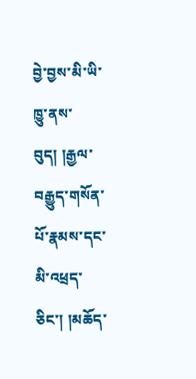བྱེ་བྱས་མི་ཡི་ཁྱུ་ནས་བུད། །རྒྱལ་བརྒྱུད་གསོན་པོ་རྣམས་དང་མི་འཕྲད་ཅིང་། །མཆོད་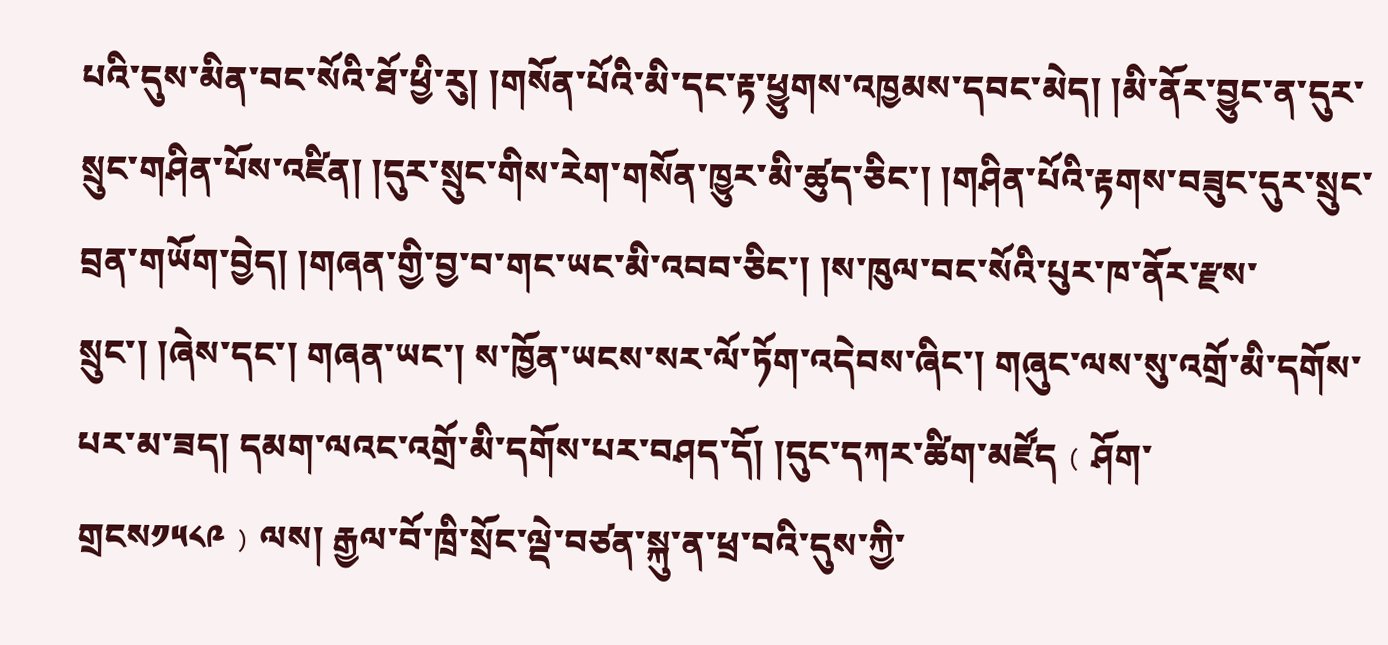པའི་དུས་མིན་བང་སོའི་ཐོ་ཕྱི་རུ། །གསོན་པོའི་མི་དང་རྟ་ཕྱུགས་འཁྱམས་དབང་མེད། །མི་ནོར་བྱུང་ན་དུར་སྲུང་གཤིན་པོས་འཛིན། །དུར་སྲུང་གིས་རེག་གསོན་ཁྱུར་མི་ཚུད་ཅིང་། །གཤིན་པོའི་རྟགས་བཟུང་དུར་སྲུང་བྲན་གཡོག་བྱེད། །གཞན་གྱི་བྱ་བ་གང་ཡང་མི་འབབ་ཅིང་། །ས་ཁུལ་བང་སོའི་པུར་ཁ་ནོར་རྫས་སྲུང་། །ཞེས་དང་། གཞན་ཡང་། ས་ཁྱོན་ཡངས་སར་ལོ་ཏོག་འདེབས་ཞིང་། གཞུང་ལས་སུ་འགྲོ་མི་དགོས་པར་མ་ཟད། དམག་ལའང་འགྲོ་མི་དགོས་པར་བཤད་དོ། །དུང་དཀར་ཚིག་མཛོད﹙ཤོག་གྲངས༡༥༨༩﹚ལས། རྒྱལ་བོ་ཁྲི་སྲོང་ལྡེ་བཙན་སྐུ་ན་ཕྲ་བའི་དུས་ཀྱི་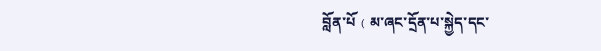བློན་པོ﹙མ་ཞང་དྲོན་པ་སྐྱེད་དང་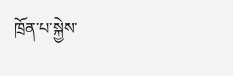ཁྲོན་པ་སྐྱེས་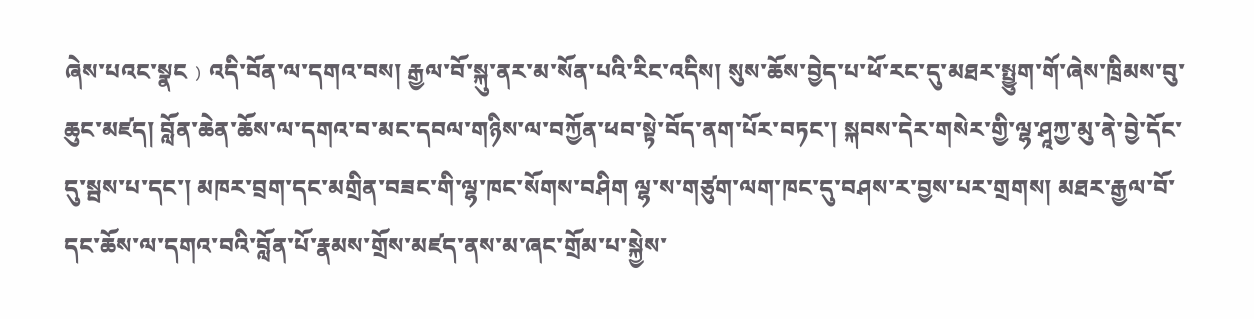ཞེས་པའང་སྣང﹚འདི་བོན་ལ་དགའ་བས། རྒྱལ་བོ་སྐུ་ནར་མ་སོན་པའི་རིང་འདིས། སུས་ཆོས་བྱེད་པ་ཕོ་རང་དུ་མཐར་སྤྱུག་གོ་ཞེས་ཁྲིམས་བུ་ཆུང་མཛད། བློན་ཆེན་ཆོས་ལ་དགའ་བ་མང་དབལ་གཉིས་ལ་བཀྱོན་ཕབ་སྟེ་བོད་ནག་པོར་བཏང་། སྐབས་དེར་གསེར་གྱི་ལྷ་ཤཱཀྱ་མུ་ནེ་བྱེ་དོང་དུ་སྦས་པ་དང་། མཁར་བྲག་དང་མགྲིན་བཟང་གི་ལྷ་ཁང་སོགས་བཤིག ལྷ་ས་གཙུག་ལག་ཁང་དུ་བཤས་ར་བྱས་པར་གྲགས། མཐར་རྒྱལ་བོ་དང་ཆོས་ལ་དགའ་བའི་བློན་པོ་རྣམས་གྲོས་མཛད་ནས་མ་ཞང་གྲོམ་པ་སྐྱེས་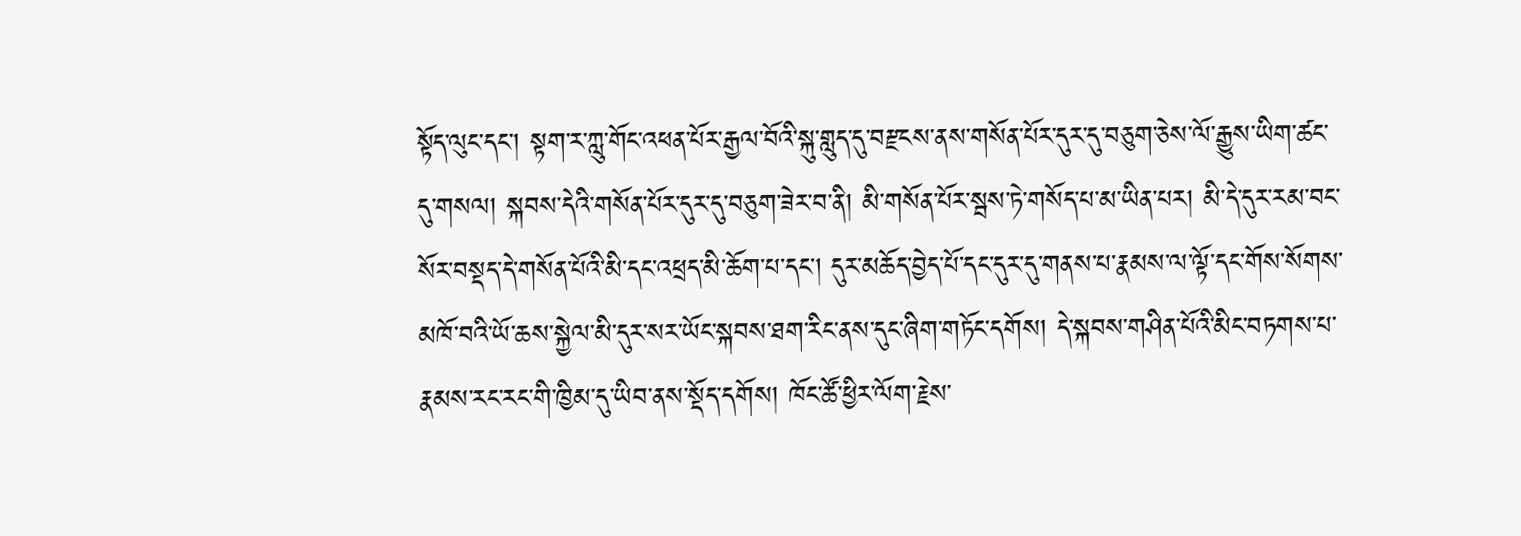སྟོད་ལུང་དང་། སྟག་ར་ཀླུ་གོང་འཕན་པོར་རྒྱལ་བོའི་སྐུ་གླུད་དུ་བརྫངས་ནས་གསོན་པོར་དུར་དུ་བཅུག་ཅེས་ལོ་རྒྱུས་ཡིག་ཚང་དུ་གསལ། སྐབས་དེའི་གསོན་པོར་དུར་དུ་བཅུག་ཟེར་བ་ནི། མི་གསོན་པོར་སྦས་ཏེ་གསོད་པ་མ་ཡིན་པར། མི་དེ་དུར་རམ་བང་སོར་བསྡད་དེ་གསོན་པོའི་མི་དང་འཕྲད་མི་ཆོག་པ་དང་། དུར་མཆོད་བྱེད་པོ་དང་དུར་དུ་གནས་པ་རྣམས་ལ་ལྟོ་དང་གོས་སོགས་མཁོ་བའི་ཡོ་ཆས་སྐྱེལ་མི་དུར་སར་ཡོང་སྐབས་ཐག་རིང་ནས་དུང་ཞིག་གཏོང་དགོས། དེ་སྐབས་གཤིན་པོའི་མིང་བཏགས་པ་རྣམས་རང་རང་གི་ཁྱིམ་དུ་ཡིབ་ནས་སྡོད་དགོས། ཁོང་ཚོ་ཕྱིར་ལོག་རྗེས་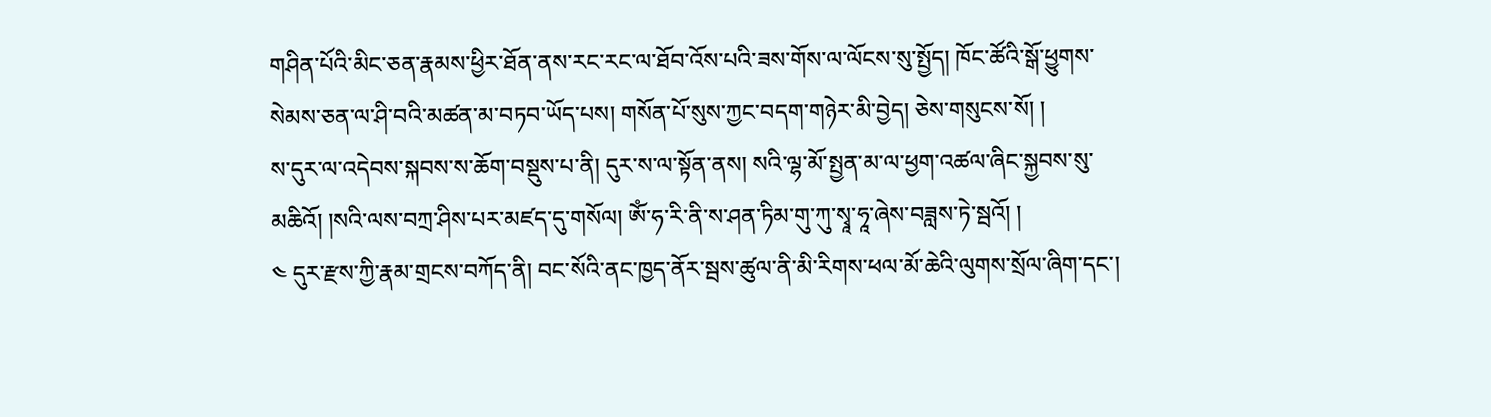གཤིན་པོའི་མིང་ཅན་རྣམས་ཕྱིར་ཐོན་ནས་རང་རང་ལ་ཐོབ་འོས་པའི་ཟས་གོས་ལ་ལོངས་སུ་སྤྱོད། ཁོང་ཚོའི་སྒོ་ཕྱུགས་སེམས་ཅན་ལ་ཤི་བའི་མཚན་མ་བཏབ་ཡོད་པས། གསོན་པོ་སུས་ཀྱང་བདག་གཉེར་མི་བྱེད། ཅེས་གསུངས་སོ། །
ས་དུར་ལ་འདེབས་སྐབས་ས་ཆོག་བསྡུས་པ་ནི། དུར་ས་ལ་སྟོན་ནས། སའི་ལྷ་མོ་སྤྱན་མ་ལ་ཕྱག་འཚལ་ཞིང་སྐྱབས་སུ་མཆིའོ། །སའི་ལས་བཀྲ་ཤིས་པར་མཛད་དུ་གསོལ། ཨོཾ་ཧ་རི་ནི་ས་ཤན་ཏིམ་གུ་ཀུ་སྭཱ་ཧཱ་ཞེས་བཟླས་ཏེ་སྦའོ། །
༤ དུར་རྫས་ཀྱི་རྣམ་གྲངས་བཀོད་ནི། བང་སོའི་ནང་ཁྱད་ནོར་སྦས་ཚུལ་ནི་མི་རིགས་ཕལ་མོ་ཆེའི་ལུགས་སྲོལ་ཞིག་དང་།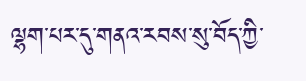ལྷག་པར་དུ་གནའ་རབས་སུ་བོད་ཀྱི་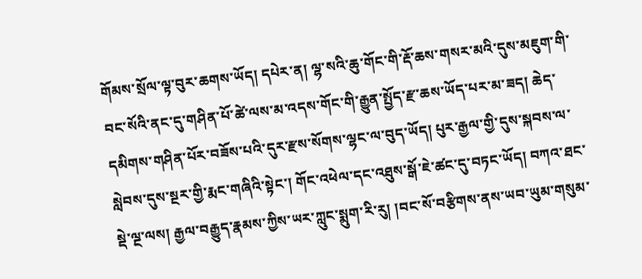གོམས་སྲོལ་ལྟ་བུར་ཆགས་ཡོད། དཔེར་ན། ལྷ་སའི་ཆུ་གོང་གི་རྡོ་ཆས་གསར་མའི་དུས་མཇུག་གི་བང་སོའི་ནང་དུ་གཤིན་པོ་ཚེ་ལས་མ་འདས་གོང་གི་རྒྱུན་སྤྱོད་རྫ་ཆས་ཡོད་པར་མ་ཟད། ཆེད་དམིགས་གཤིན་པོར་བཟོས་པའི་དུར་རྫས་སོགས་ལྷང་ལ་བུད་ཡོད། པུར་རྒྱལ་གྱི་དུས་སྐབས་ལ་སླེབས་དུས་སྔར་གྱི་རྨང་གཞིའི་སྟེང་། གོང་འཕེལ་དང་འཐུས་སྒོ་ཇེ་ཚང་དུ་བཏང་ཡོད། བཀའ་ཐང་སྡེ་ལྔ་ལས། རྒྱལ་བརྒྱུད་རྣམས་ཀྱིས་ཡར་ཀླུང་སྨུག་རི་རུ། །བང་སོ་བརྩིགས་ནས་ཡབ་ཡུམ་གསུམ་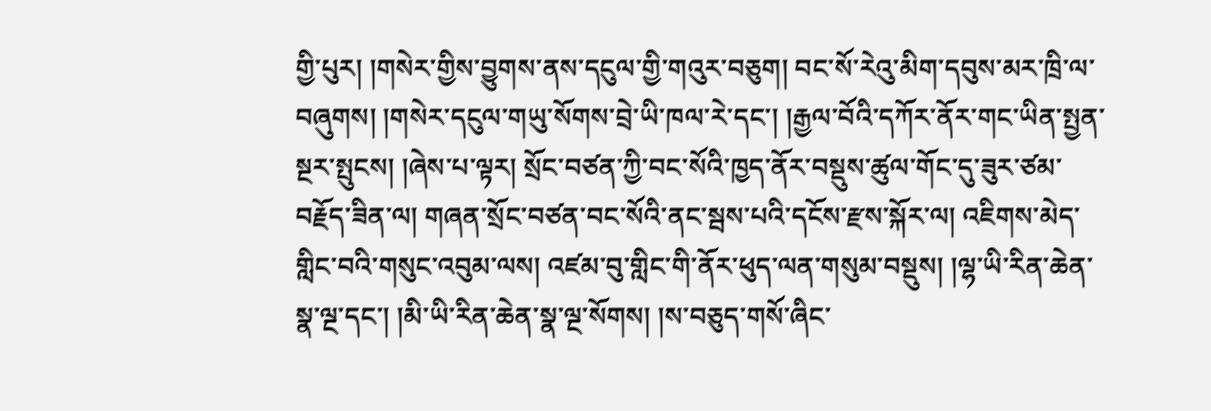གྱི་པུར། །གསེར་གྱིས་བྱུགས་ནས་དངུལ་གྱི་གའུར་བཅུག། བང་སོ་རེའུ་མིག་དབུས་མར་ཁྲི་ལ་བཞུགས། །གསེར་དངུལ་གཡུ་སོགས་བྲེ་ཡི་ཁལ་རེ་དང་། །རྒྱལ་བོའི་དཀོར་ནོར་གང་ཡིན་སྤྱན་སྔར་སྤུངས། །ཞེས་པ་ལྟར། སྲོང་བཙན་ཀྱི་བང་སོའི་ཁྱད་ནོར་བསྡུས་ཚུལ་གོང་དུ་ཟུར་ཙམ་བརྗོད་ཟིན་ལ། གཞན་སྲོང་བཙན་བང་སོའི་ནང་སྦས་པའི་དངོས་རྫས་སྐོར་ལ། འཇིགས་མེད་གླིང་བའི་གསུང་འབུམ་ལས། འཛམ་བུ་གླིང་གི་ནོར་ཕུད་ལན་གསུམ་བསྡུས། །ལྷ་ཡི་རིན་ཆེན་སྣ་ལྔ་དང་། །མི་ཡི་རིན་ཆེན་སྣ་ལྔ་སོགས། །ས་བཅུད་གསོ་ཞིང་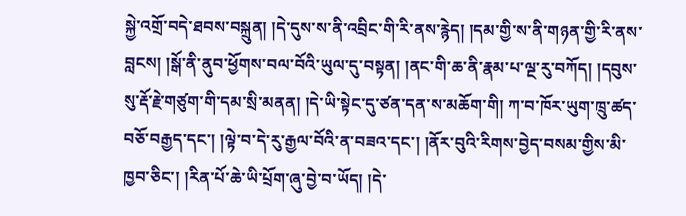སྐྱེ་འགྲོ་བདེ་ཐབས་བསྐྲུན། །དེ་དུས་ས་ནི་འབྲིང་གི་རི་ནས་རྙེད། །དམ་གྱི་ས་ནི་གཉན་གྱི་རི་ནས་བླངས། །སྒོ་ནི་ནུབ་ཕྱོགས་བལ་བོའི་ཡུལ་དུ་བསྟན། །ནང་གི་ཆ་ནི་རྣམ་པ་ལྔ་རུ་བཀོད། །དབུས་སུ་རྡོ་རྗེ་གཙུག་གི་དམ་སྲི་མནན། །དེ་ཡི་སྟེང་དུ་ཙན་དན་ས་མཆོག་གི། ཀ་བ་ཁོར་ཡུག་ཁྲུ་ཚད་བཅོ་བརྒྱད་དང་། །ལྟེ་བ་དེ་རུ་རྒྱལ་བོའི་ན་བཟའ་དང་། །ནོར་བུའི་རིགས་བྱེད་བསམ་གྱིས་མི་ཁྱབ་ཅིང་། །རིན་པོ་ཆེ་ཡི་པྲོག་ཞུ་བྱེ་བ་ཡོད། །དེ་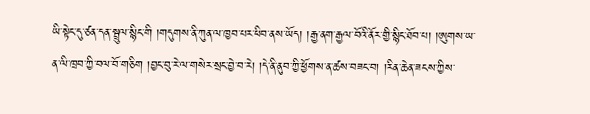ཡི་སྟེང་དུ་ཙན་དན་སྦྲུལ་སྙིང་གི །གདུགས་ནི་ཀུན་ལ་ཁྱབ་པར་ཕིབ་ནས་ཡོད། །རྒྱ་ནག་རྒྱལ་བོའི་ནོར་གྱི་སྙིང་ཐོབ་པ། །ཨུགས་ཡ་ན་ལི་ཁྲབ་ཀྱི་བལ་བོ་གཅིག །བྱང་བུ་རེ་ལ་གསེར་སྲང་བྱེ་བ་རེ། །དེ་ནི་ནུབ་ཀྱི་ཕྱོགས་ན་ཚས་བཟང་བ། །རིན་ཆེན་ཟངས་ཀྱིས་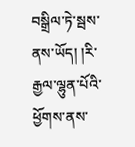བསྒྲིལ་ཏེ་སྦས་ནས་ཡོད། །རི་རྒྱལ་ལྷུན་པོའི་ཕྱོགས་ནས་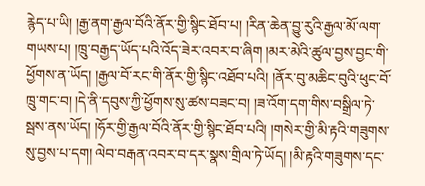རྙེད་པ་ཡི། །རྒྱ་ནག་རྒྱལ་བོའི་ནོར་གྱི་སྙིང་ཐོབ་པ། །རིན་ཆེན་བྱུ་རུའི་རྒྱལ་མོ་ལག་གཡས་པ། །ཁྲུ་བརྒྱད་ཡོད་པའི་འོད་ཟེར་འབར་བ་ཞིག །མར་མེའི་ཚུལ་བྱས་བྱང་གི་ཕྱོགས་ན་ཡོད། །རྒྱལ་བོ་རང་གི་ནོར་གྱི་སྙིང་འཐོབ་པའི། །ནོར་བུ་མཆིང་བུའི་ཕུང་བོ་ཁྲུ་གང་བ། །དེ་ནི་དབུས་ཀྱི་ཕྱོགས་སུ་ཚས་བཟང་བ། །ཟ་འོག་དག་གིས་བསྒྲིལ་ཏེ་སྦས་ནས་ཡོད། །ཧོར་གྱི་རྒྱལ་བོའི་ནོར་གྱི་སྙིང་ཐོབ་པའི། །གསེར་གྱི་མི་རྟའི་གཟུགས་སུ་བྱས་པ་དག། ལེབ་བརྒན་འབར་བ་དར་སྣས་གྲིལ་ཏེ་ཡོད། །མི་རྟའི་གཟུགས་དང་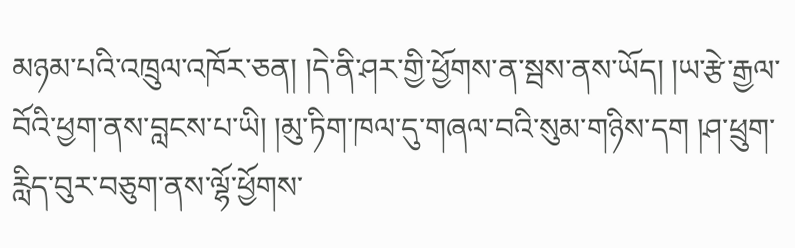མཉམ་པའི་འཁྲུལ་འཁོར་ཅན། །དེ་ནི་ཤར་གྱི་ཕྱོགས་ན་སྦས་ནས་ཡོད། །ཡ་རྩེ་རྒྱལ་བོའི་ཕྱག་ནས་བླངས་པ་ཡི། །མུ་ཏིག་ཁལ་དུ་གཞལ་བའི་སུམ་གཉིས་དག །ཤ་ཕྲུག་རླིད་བུར་བཅུག་ནས་ལྷོ་ཕྱོགས་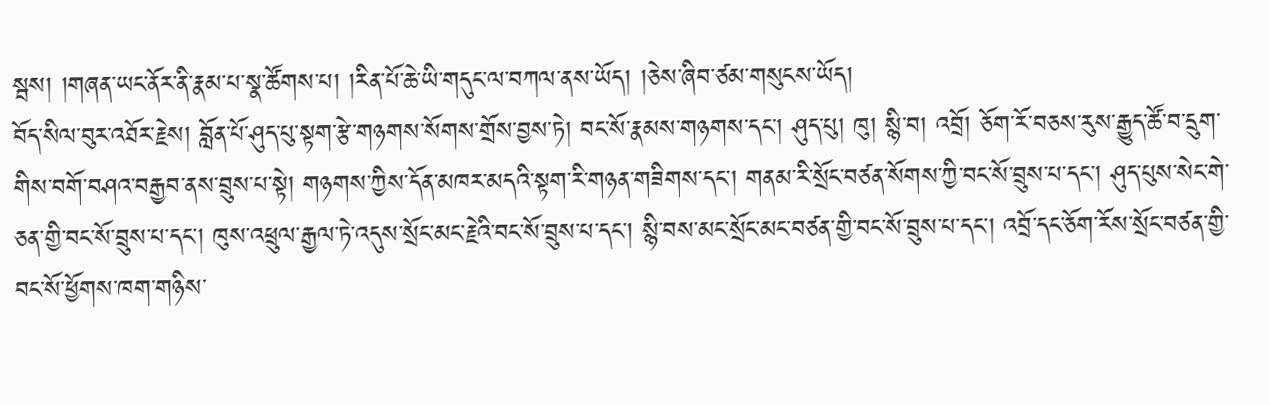སྦས། །གཞན་ཡང་ནོར་ནི་རྣམ་པ་སྣ་ཚོགས་པ། །རིན་པོ་ཆེ་ཡི་གདུང་ལ་བཀལ་ནས་ཡོད། །ཅེས་ཞིབ་ཙམ་གསུངས་ཡོད།
བོད་སིལ་བུར་འཐོར་རྗེས། བློན་པོ་ཤུད་པུ་སྟག་རྩེ་གཉགས་སོགས་གྲོས་བྱས་ཏེ། བང་སོ་རྣམས་གཉགས་དང་། ཤུད་པུ། ཁུ། སྙི་བ། འབྲོ། ཅོག་རོ་བཅས་རུས་རྒྱུད་ཚོ་བ་དྲུག་གིས་བགོ་བཤའ་བརྒྱབ་ནས་བྲུས་པ་སྟེ། གཉགས་ཀྱིས་དོན་མཁར་མདའི་སྟག་རི་གཉན་གཟིགས་དང་། གནམ་རི་སྲོང་བཙན་སོགས་ཀྱི་བང་སོ་བྲུས་པ་དང་། ཤུད་པུས་སེང་གེ་ཅན་གྱི་བང་སོ་བྲུས་པ་དང་། ཁུས་འཕྲུལ་རྒྱལ་ཏེ་འདུས་སྲོང་མང་རྗེའི་བང་སོ་བྲུས་པ་དང་། སྙི་བས་མང་སྲོང་མང་བཙན་གྱི་བང་སོ་བྲུས་པ་དང་། འབྲོ་དང་ཅོག་རོས་སྲོང་བཙན་གྱི་བང་སོ་ཕྱོགས་ཁག་གཉིས་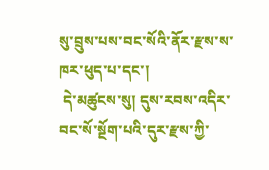སུ་བྲུས་པས་བང་སོའི་ནོར་རྫས་ས་ཁར་ཕུད་པ་དང་།
 དེ་མཚུངས་སུ། དུས་རབས་འདིར་བང་སོ་སྔོག་པའི་དུར་རྫས་ཀྱི་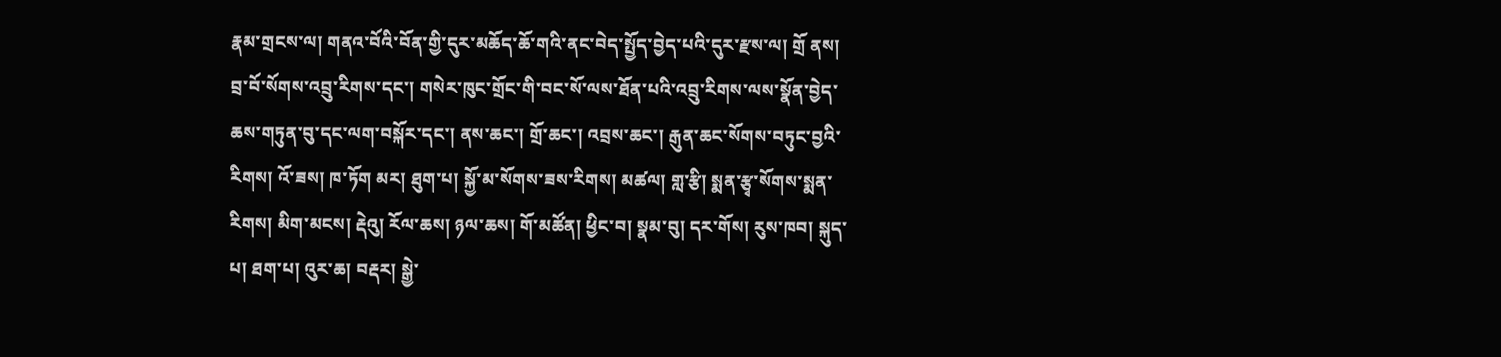རྣམ་གྲངས་ལ། གནའ་བོའི་བོན་གྱི་དུར་མཆོད་ཆོ་གའི་ནང་བེད་སྤྱོད་བྱེད་པའི་དུར་རྫས་ལ། གྲོ ནས། བྲ་བོ་སོགས་འབྲུ་རིགས་དང་། གསེར་ཁུང་གྲོང་གི་བང་སོ་ལས་ཐོན་པའི་འབྲུ་རིགས་ལས་སྣོན་བྱེད་ཆས་གཏུན་བུ་དང་ལག་བསྐོར་དང་། ནས་ཆང་། གྲོ་ཆང་། འབྲས་ཆང་། རྒུན་ཆང་སོགས་བཏུང་བྱའི་རིགས། འོ་ཟས། ཁ་ཏོག མར། ཐུག་པ། སྐྱོ་མ་སོགས་ཟས་རིགས། མཚལ། གླ་རྩི། སྨན་རྩྭ་སོགས་སྨན་རིགས། མིག་མངས། རྡེའུ། རོལ་ཆས། ཉལ་ཆས། གོ་མཚོན། ཕྱིང་བ། སྣམ་བུ། དར་གོས། རུས་ཁབ། སྐུད་པ། ཐག་པ། འུར་ཆ། བརྡར། སྒྱེ་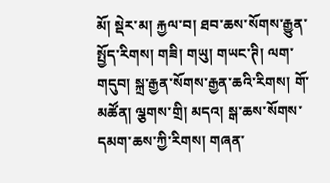མོ། སྡེར་མ། རྐྱལ་བ། ཐབ་ཆས་སོགས་རྒྱུན་སྤྱོད་རིགས། གཟི། གཡུ། གཡང་ཊི། ལག་གདུབ། སྐྲ་རྒྱན་སོགས་རྒྱན་ཆའི་རིགས། གོ་མཚོན། ལྕགས་གྲི། མདའ། སྒ་ཆས་སོགས་དམག་ཆས་ཀྱི་རིགས། གཞན་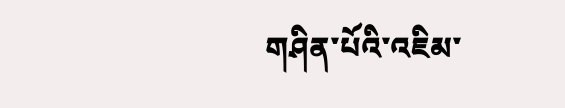གཤིན་པོའི་འཇིམ་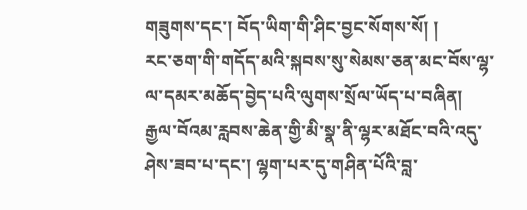གཟུགས་དང་། བོད་ཡིག་གི་ཤིང་བྱང་སོགས་སོ། །
རང་ཅག་གི་གདོད་མའི་སྐབས་སུ་སེམས་ཅན་མང་བོས་ལྷ་ལ་དམར་མཆོད་བྱེད་པའི་ལུགས་སྲོལ་ཡོད་པ་བཞིན། རྒྱལ་བོའམ་རླབས་ཆེན་གྱི་མི་སྣ་ནི་ལྷར་མཐོང་བའི་འདུ་ཤེས་ཟབ་པ་དང་། ལྷག་པར་དུ་གཤིན་པོའི་བླ་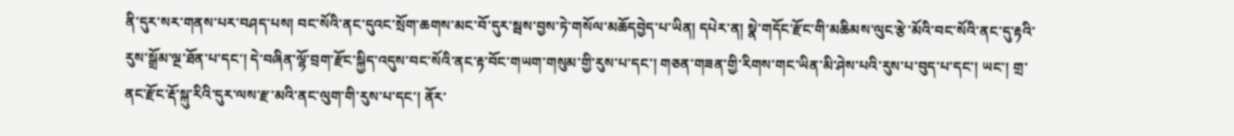ནི་དུར་སར་གནས་པར་བཤད་པས། བང་སོའི་ནང་དུའང་སྲོག་ཆགས་མང་བོ་དུར་སྦས་བྱས་ཏེ་གསོལ་མཆོདབྱེད་པ་ཡིན། དཔེར་ན། སྣེ་གདོང་རྫོང་གི་མཆིམས་ལུང་རྩེ་མོའི་བང་སོའི་ནང་དུ་རྟའི་རུས་སྒྲོམ་ལྔ་ཐོན་པ་དང་། དེ་བཞིན་ལྷོ་བྲག་རྫོང་སྐྱིད་འདུས་བང་སོའི་ནང་རྟ་བོང་གཡག་གསུམ་གྱི་རུས་པ་དང་། གཅན་གཟན་གྱི་རིགས་གང་ཡིན་མི་ཤེས་པའི་རུས་པ་བུད་པ་དང་། ཡང་། གྲ་ནང་རྫོང་རྡོ་སྐུ་རིའི་དུར་ལས་རྫ་མའི་ནང་ལུག་གི་རུས་པ་དང་། ནོར་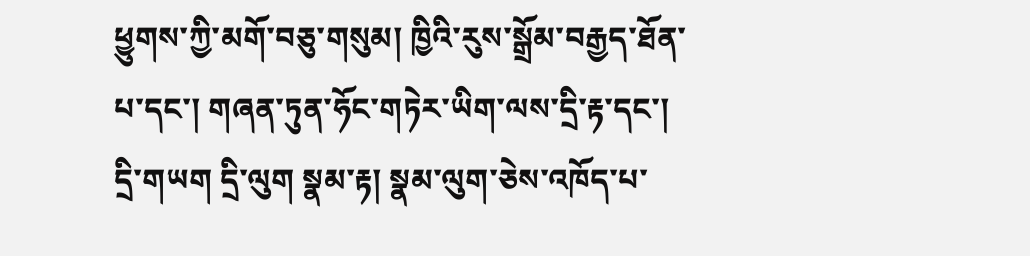ཕྱུགས་ཀྱི་མགོ་བཅུ་གསུམ། ཁྱིའི་རུས་སྒྲོམ་བརྒྱད་ཐོན་པ་དང་། གཞན་ཏུན་ཧོང་གཏེར་ཡིག་ལས་དྲི་རྟ་དང་། དྲི་གཡག དྲི་ལུག སྣམ་རྟ། སྣམ་ལུག་ཅེས་འཁོད་པ་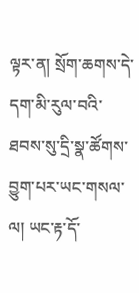ལྟར་ན། སྲོག་ཆགས་དེ་དག་མི་རུལ་བའི་ཐབས་སུ་དྲི་སྣ་ཚོགས་བྱུག་པར་ཡང་གསལ་ལ། ཡང་རྟ་དོ་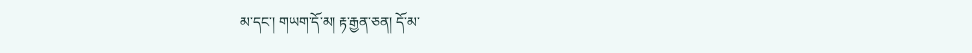མ་དང་། གཡག་དོ་མ། རྟ་རྒྱན་ཅན། དོ་མ་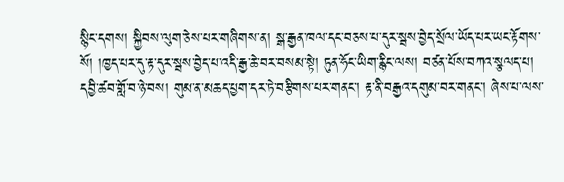སྙིང་དགས། སྐྱིབས་ལུག་ཅེས་པར་གཞིགས་ན། སྒ་རྒྱན་ཁལ་དང་བཅས་པ་དུར་སྦས་བྱེད་སྲོལ་ཡོད་པར་ཡང་རྟོགས་སོ། །ཁྱད་པར་དུ་རྟ་དུར་སྦས་བྱེད་པ་འདི་རྒྱ་ཆེ་བར་བསམ་སྟེ། ཏུན་ཧོང་ཡིག་རྙིང་ལས། བཙན་པོས་བཀའ་སྩལད་པ། དབྱི་ཚབ་གློ་བ་ཉེ་བས། གུམ་ན་མཆད་པྱག་དར་ཏེ་བརྩིགས་པར་གནང་། རྟ་ནི་བརྒྱའ་དགུམ་བར་གནང་། ཞེས་པ་ལས་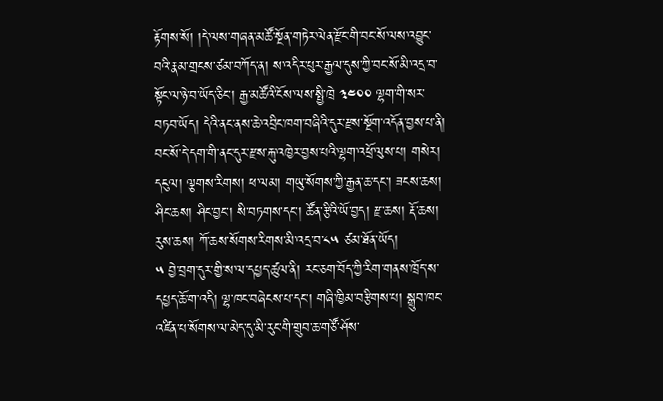རྟོགས་སོ། །དེ་ལས་གཞན་མཚོ་སྔོན་གཏེར་ལེན་རྫོང་གི་བང་སོ་ལས་འབྱུང་བའི་རྣམ་གྲངས་ཙམ་བཀོད་ན། ས་འདིར་པུར་རྒྱལ་དུས་ཀྱི་བང་སོ་མི་འདྲ་བ་སྟོང་ལ་ཉེ་བ་ཡོད་ཅིང་། རྒྱ་མཚོའི་ངོས་ལས་སྤྱི་ཁྲེ ༣༤༠༠ ལྷག་གི་སར་བཏབ་ཡོད། དེའི་ནང་ནས་ཆེ་འབྲིང་ཁག་བཞིའི་དུར་རྫས་སྔོག་འདོན་བྱས་པ་ནི། བང་སོ་དེ་དག་གི་ནང་དུར་རྫས་རྐུ་འཁྱེར་བྱས་པའི་ལྷག་འཕྲོ་ལུས་པ། གསེར། དངུལ། ལྕགས་རིགས། ཕ་ལམ། གཡུ་སོགས་ཀྱི་རྒྱན་ཆ་དང་། ཟངས་ཆས། ཤིང་ཆས། ཤིང་བྱང་། སི་བཏགས་དང་། ཚོན་རྩིའི་ཡོ་བྱད། རྫ་ཆས། རྡོ་ཆས། རུས་ཆས། ཀོ་ཆས་སོགས་རིགས་མི་འདྲ་བ་༨༥ ཙམ་ཐོན་ཡོད།
༥ བྱེ་བྲག་དུར་གྱི་ས་ལ་དཔྱད་ཚུལ་ནི། རང་ཅག་བོད་ཀྱི་རིག་གནས་ཁྲོད་ས་དཔྱད་ཆོ་ག་འདི། ལྷ་ཁང་བཞེངས་པ་དང་། གཞི་ཁྱིམ་བརྩིགས་པ། སྒྲུབ་ཁང་འཛིན་པ་སོགས་ལ་མེད་དུ་མི་རུང་གི་གྲུབ་ཆ་གཙོ་ཤོས་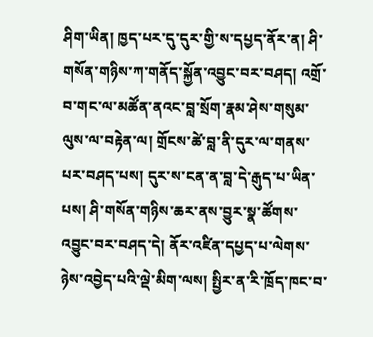ཤིག་ཡིན། ཁྱད་པར་དུ་དུར་གྱི་ས་དཔྱད་ནོར་ན། ཤི་གསོན་གཉིས་ཀ་གནོད་སྐྱོན་འབྱུང་བར་བཤད། འགྲོ་བ་གང་ལ་མཚོན་ནའང་བླ་སྲོག་རྣམ་ཤེས་གསུམ་ལུས་ལ་བརྟེན་ལ། གྲོངས་ཚེ་བླ་ནི་དུར་ལ་གནས་པར་བཤད་པས། དུར་ས་ངན་ན་བླ་དེ་རྒུད་པ་ཡིན་པས། ཤི་གསོན་གཉིས་ཆར་ནས་བྱུར་སྣ་ཚོགས་འབྱུང་བར་བཤད་དེ། ནོར་འཛིན་དཔྱད་པ་ལེགས་ཉེས་འབྱེད་པའི་ལྡེ་མིག་ལས། སྤྱིར་ན་རི་ཁྲོད་ཁང་བ་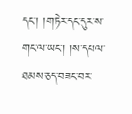དང་། །གཏེར་དང་དུར་ས་གང་ལ་ཡང་། །ས་དཔལ་ཐམས་ཅད་བཟང་བར་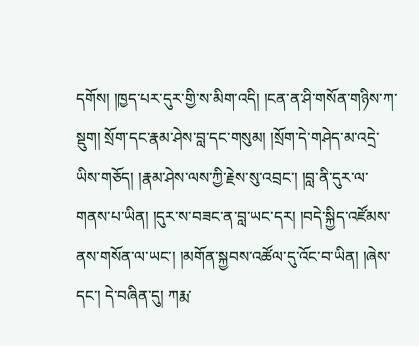དགོས། །ཁྱད་པར་དུར་གྱི་ས་མིག་འདི། །ངན་ན་ཤི་གསོན་གཉིས་ཀ་སྡུག། སྲོག་དང་རྣམ་ཤེས་བླ་དང་གསུམ། །སྲོག་དེ་གཤེད་མ་འདྲེ་ཡིས་གཅོད། །རྣམ་ཤེས་ལས་ཀྱི་རྗེས་སུ་འབྲང་། །བླ་ནི་དུར་ལ་གནས་པ་ཡིན། །དུར་ས་བཟང་ན་བླ་ཡང་དར། །བདེ་སྐྱིད་འཛོམས་ནས་གསོན་ལ་ཡང་། །མགོན་སྐྱབས་འཚོལ་དུ་འོང་བ་ཡིན། །ཞེས་དང་། དེ་བཞིན་དུ། ཀརྨ་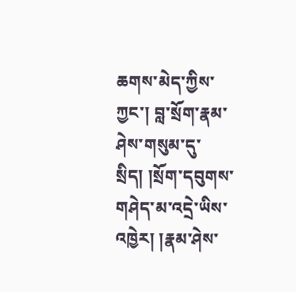ཆགས་མེད་ཀྱིས་ཀྱང་། བླ་སྲོག་རྣམ་ཤེས་གསུམ་དུ་སྲིད། །སྲོག་དབུགས་གཤེད་མ་འདྲེ་ཡིས་འཁྱེར། །རྣམ་ཤེས་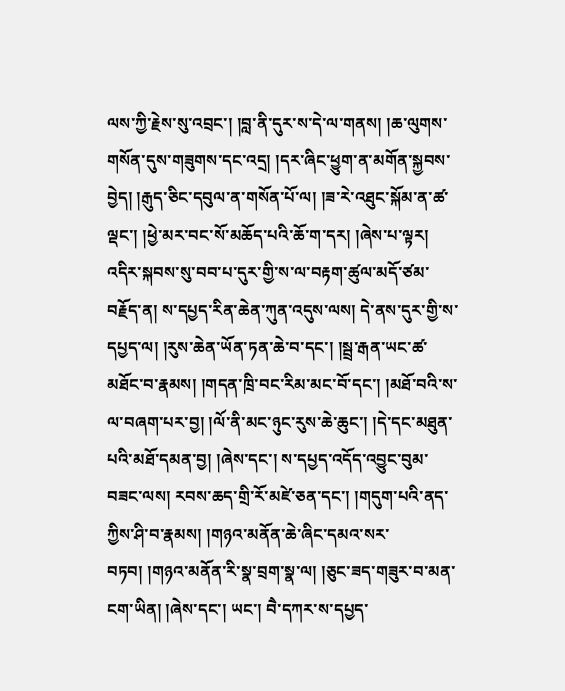ལས་ཀྱི་རྗེས་སུ་འབྲང་། །བླ་ནི་དུར་ས་དེ་ལ་གནས། །ཆ་ལུགས་གསོན་དུས་གཟུགས་དང་འདྲ། །དར་ཞིང་ཕྱུག་ན་མགོན་སྐྱབས་བྱེད། །རྒུད་ཅིང་དབུལ་ན་གསོན་པོ་ལ། །ཟ་རེ་འཐུང་སྐོམ་ན་ཚ་ལྡང་། །ཕྱེ་མར་བང་སོ་མཆོད་པའི་ཆོ་ག་དར། །ཞེས་པ་ལྟར། འདིར་སྐབས་སུ་བབ་པ་དུར་གྱི་ས་ལ་བརྟག་ཚུལ་མདོ་ཙམ་བརྗོད་ན། ས་དཔྱད་རིན་ཆེན་ཀུན་འདུས་ལས། དེ་ནས་དུར་གྱི་ས་དཔྱད་ལ། །རུས་ཆེན་ཡོན་ཏན་ཆེ་བ་དང་། །སྦྲ་རྒན་ཡང་ཚ་མཐོང་བ་རྣམས། །གདན་ཁྲི་བང་རིམ་མང་བོ་དང་། །མཐོ་བའི་ས་ལ་བཞག་པར་བྱ། །ལོ་ནི་མང་ཉུང་རུས་ཆེ་ཆུང་། །དེ་དང་མཐུན་པའི་མཐོ་དམན་བྱ། །ཞེས་དང་། ས་དཔྱད་འདོད་འབྱུང་བུམ་བཟང་ལས། རབས་ཆད་གྲི་རོ་མཛེ་ཅན་དང་། །གདུག་པའི་ནད་ཀྱིས་ཤི་བ་རྣམས། །གཉའ་མནོན་ཆེ་ཞིང་དམའ་སར་བཏབ། །གཉའ་མནོན་རི་སྣ་བྲག་སྣ་ལ། །ཅུང་ཟད་གཟུར་བ་མན་ངག་ཡིན། །ཞེས་དང་། ཡང་། བཻ་དཀར་ས་དཔྱད་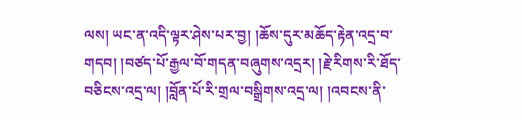ལས། ཡང་ན་འདི་ལྟར་ཤེས་པར་བྱ། །ཆོས་དུར་མཆོད་རྟེན་འདྲ་བ་གདབ། །བཙད་པོ་རྒྱལ་བོ་གདན་བཞུགས་འདྲར། །རྗེ་རིགས་རི་ཐོད་བཅིངས་འདྲ་ལ། །བློན་པོ་རི་གྲལ་བསྒྲིགས་འདྲ་ལ། །འབངས་ནི་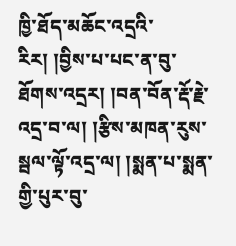ཁྱི་ཐོད་མཆོང་འདྲའི་རིར། །བྱིས་པ་པང་ན་བུ་ཐོགས་འདྲར། །བན་བོན་རྡོ་རྗེ་འདྲ་བ་ལ། །རྩིས་མཁན་རུས་སྦལ་ལྟོ་འདྲ་ལ། །སྨན་པ་སྨན་གྱི་པུར་བུ་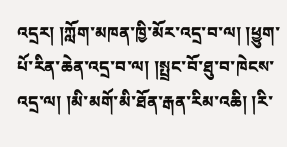འདྲར། །ཀློག་མཁན་ཁྱི་མོར་འདྲ་བ་ལ། །ཕྱུག་པོ་རིན་ཆེན་འདྲ་བ་ལ། །སྤྲང་བོ་ཐུ་བ་ཁེངས་འདྲ་ལ། །མི་མགོ་མི་ཐོན་རྒན་རིམ་འཆི། །རི་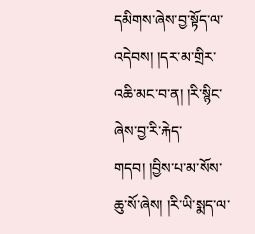དམིགས་ཞེས་བྱ་སྟོད་ལ་འདེབས། །དར་མ་གྲིར་འཆི་མང་བ་ན། །རི་སྙིང་ཞེས་བྱ་རི་རྐེད་གདབ། །བྱིས་པ་མ་སོས་ཆུ་སོ་ཞེས། །རི་ཡི་སྨད་ལ་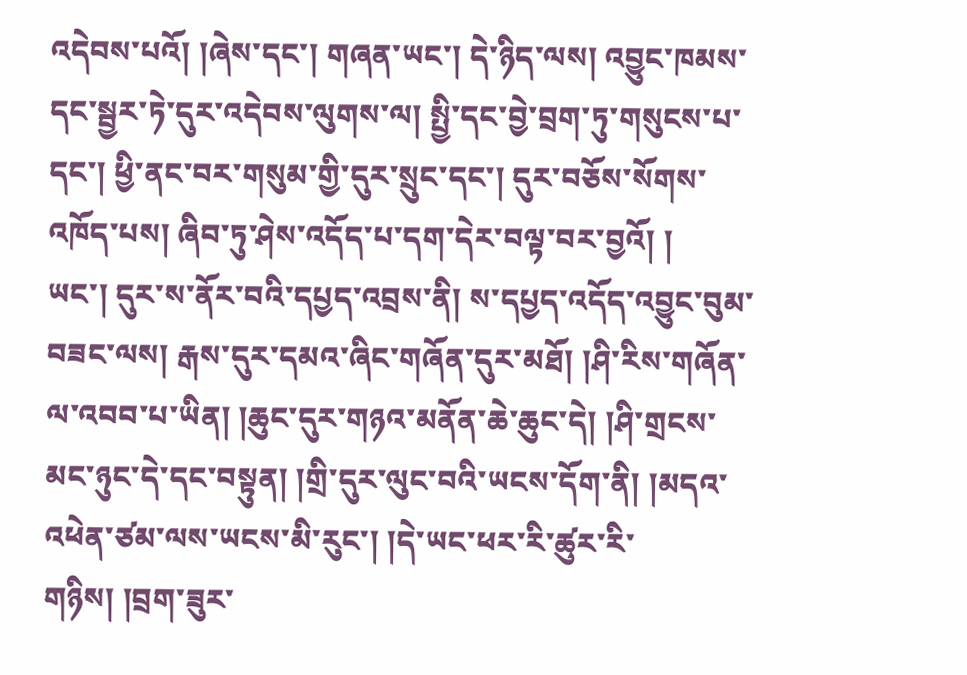འདེབས་པའོ། །ཞེས་དང་། གཞན་ཡང་། དེ་ཉིད་ལས། འབྱུང་ཁམས་དང་སྦྱར་ཏེ་དུར་འདེབས་ལུགས་ལ། སྤྱི་དང་བྱེ་བྲག་ཏུ་གསུངས་པ་དང་། ཕྱི་ནང་བར་གསུམ་གྱི་དུར་སྲུང་དང་། དུར་བཅོས་སོགས་འཁོད་པས། ཞིབ་ཏུ་ཤེས་འདོད་པ་དག་དེར་བལྟ་བར་བྱའོ། །
ཡང་། དུར་ས་ནོར་བའི་དཔྱད་འབྲས་ནི། ས་དཔྱད་འདོད་འབྱུང་བུམ་བཟང་ལས། རྒས་དུར་དམའ་ཞིང་གཞོན་དུར་མཐོ། །ཤི་རིས་གཞོན་ལ་འབབ་པ་ཡིན། །ཆུང་དུར་གཉའ་མནོན་ཆེ་ཆུང་དེ། །ཤི་གྲངས་མང་ཉུང་དེ་དང་བསྟུན། །གྲི་དུར་ལུང་བའི་ཡངས་དོག་ནི། །མདའ་འཕེན་ཙམ་ལས་ཡངས་མི་རུང་། །དེ་ཡང་ཕར་རི་ཚུར་རི་གཉིས། །བྲག་ཟུར་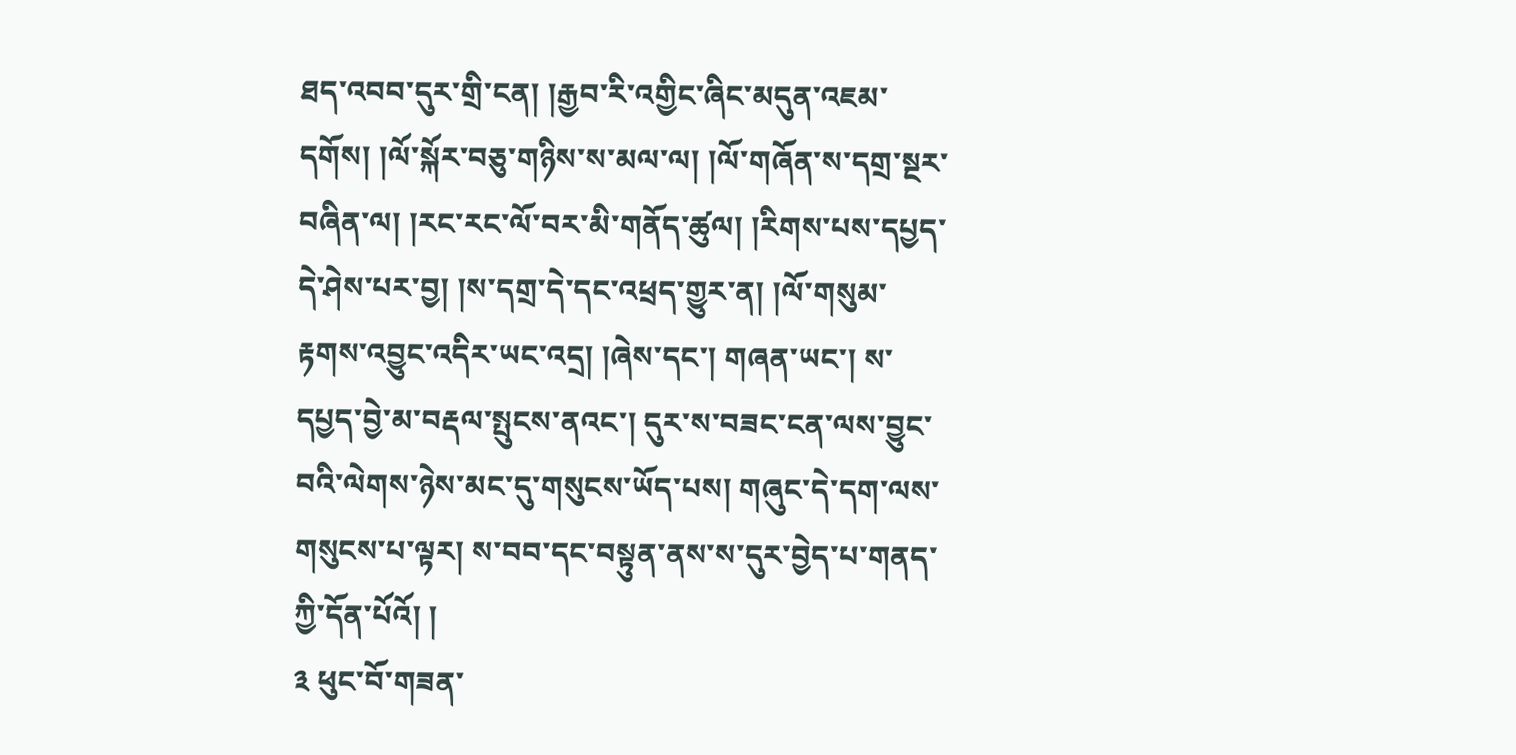ཐད་འབབ་དུར་གྲི་ངན། །རྒྱབ་རི་འགྱིང་ཞིང་མདུན་འཇམ་དགོས། །ལོ་སྐོར་བཅུ་གཉིས་ས་མལ་ལ། །ལོ་གཞོན་ས་དགྲ་སྔར་བཞིན་ལ། །རང་རང་ལོ་བར་མི་གནོད་ཚུལ། །རིགས་པས་དཔྱད་དེ་ཤེས་པར་བྱ། །ས་དགྲ་དེ་དང་འཕྲད་གྱུར་ན། །ལོ་གསུམ་རྟགས་འབྱུང་འདིར་ཡང་འདྲ། །ཞེས་དང་། གཞན་ཡང་། ས་དཔྱད་བྱེ་མ་བརྡལ་སྤུངས་ནའང་། དུར་ས་བཟང་ངན་ལས་བྱུང་བའི་ལེགས་ཉེས་མང་དུ་གསུངས་ཡོད་པས། གཞུང་དེ་དག་ལས་གསུངས་པ་ལྟར། ས་བབ་དང་བསྟུན་ནས་ས་དུར་བྱེད་པ་གནད་ཀྱི་དོན་པོའོ། །
༣ ཕུང་བོ་གཟན་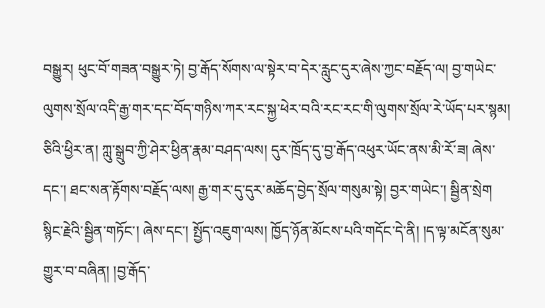བསྒྱུར། ཕུང་བོ་གཟན་བསྒྱུར་ཏེ། བྱ་རྒོད་སོགས་ལ་སྟེར་བ་དེར་རླུང་དུར་ཞེས་ཀྱང་བརྗོད་ལ། བྱ་གཡེང་ལུགས་སྲོལ་འདི་རྒྱ་གར་དང་བོད་གཉིས་ཀར་རང་སྐྱ་ཕེར་བའི་རང་རང་གི་ལུགས་སྲོལ་རེ་ཡོད་པར་སྙམ། ཅིའི་ཕྱིར་ན། ཀླུ་སྒྲུབ་ཀྱི་ཤེར་ཕྱིན་རྣམ་བཤད་ལས། དུར་ཁྲོད་དུ་བྱ་རྒོད་འཕུར་ཡོང་ནས་མི་རོ་ཟ། ཞེས་དང་། ཐང་སན་རྟོགས་བརྗོད་ལས། རྒྱ་གར་དུ་དུར་མཆོད་བྱེད་སྲོལ་གསུམ་སྟེ། བྱར་གཡེང་། སྦྱིན་སྲེག སྙིང་རྗེའི་སྦྱིན་གཏོང་། ཞེས་དང་། སྤྱོད་འཇུག་ལས། ཁྱོད་ཉོན་མོངས་པའི་གདོང་དེ་ནི། །ད་ལྟ་མངོན་སུམ་གྱུར་བ་བཞིན། །བྱ་རྒོད་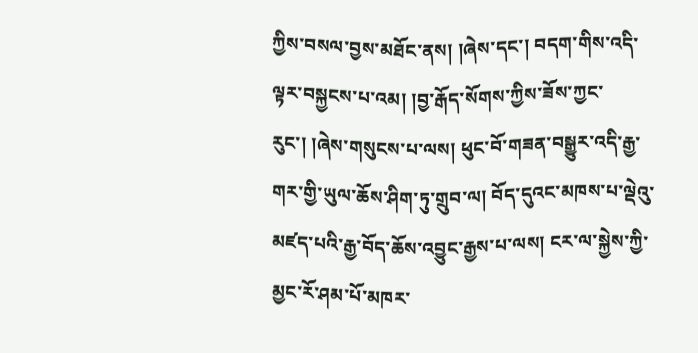ཀྱིས་བསལ་བྱས་མཐོང་ནས། །ཞེས་དང་། བདག་གིས་འདི་ལྟར་བསྐྱངས་པ་འམ། །བྱ་རྒོད་སོགས་ཀྱིས་ཟོས་ཀྱང་རུང་། །ཞེས་གསུངས་པ་ལས། ཕུང་བོ་གཟན་བསྒྱུར་འདི་རྒྱ་གར་གྱི་ཡུལ་ཆོས་ཤིག་ཏུ་གྲུབ་ལ། བོད་དུའང་མཁས་པ་ལྡེའུ་མཛད་པའི་རྒྱ་བོད་ཆོས་འབྱུང་རྒྱས་པ་ལས། ངར་ལ་སྐྱེས་ཀྱི་མྱང་རོ་ཤམ་པོ་མཁར་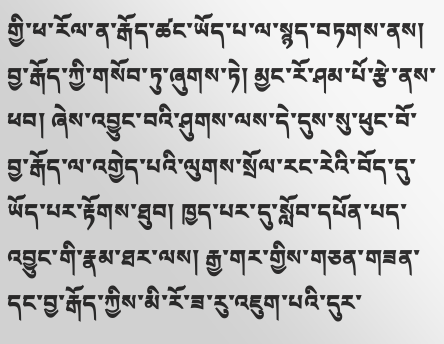གྱི་ཕ་རོལ་ན་རྒོད་ཚང་ཡོད་པ་ལ་སྙད་བཏགས་ནས། བྱ་རྒོད་ཀྱི་གསོབ་ཏུ་ཞུགས་ཏེ། མྱང་རོ་ཤམ་པོ་རྩེ་ནས་ཕབ། ཞེས་འབྱུང་བའི་ཤུགས་ལས་དེ་དུས་སུ་ཕུང་བོ་བྱ་རྒོད་ལ་འགྱེད་པའི་ལུགས་སྲོལ་རང་རེའི་བོད་དུ་ཡོད་པར་རྟོགས་ཐུབ། ཁྱད་པར་དུ་སློབ་དཔོན་པད་འབྱུང་གི་རྣམ་ཐར་ལས། རྒྱ་གར་གྱིས་གཅན་གཟན་དང་བྱ་རྒོད་ཀྱིས་མི་རོ་ཟ་རུ་འཇུག་པའི་དུར་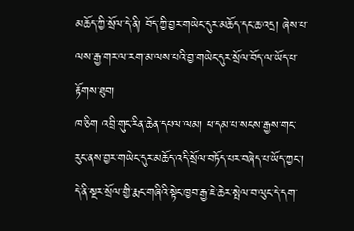མཆོད་ཀྱི་སྲོལ་དེ་ནི། བོད་ཀྱི་བྱར་གཡེང་དུར་མཆོད་དང་ཆ་འདྲ། ཞེས་པ་ལས་རྒྱ་གར་ལ་རག་མ་ལས་པའི་བྱ་གཡེང་དུར་སྲོལ་བོད་ལ་ཡོད་པ་རྟོགས་ཐུབ།
ཁ་ཅིག འབྲི་གུང་རིན་ཆེན་དཔལ་ལམ། ཕ་དམ་པ་སངས་རྒྱས་གང་རུང་ནས་བྱར་གཡེང་དུར་མཆོད་འདི་སྲོལ་བཏོད་པར་བཞེད་པ་ཡོད་ཀྱང་། དེ་ནི་སྔར་སྲོལ་གྱི་རྨང་གཞིའི་སྟེང་ཁྱབ་རྒྱ་ཇེ་ཆེར་སྤེལ་བ་ལུང་དེ་དག་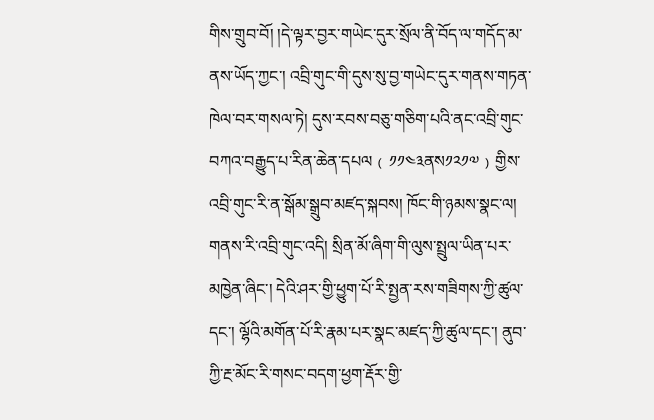གིས་གྲུབ་བོ། །དེ་ལྟར་བྱར་གཡེང་དུར་སྲོལ་ནི་བོད་ལ་གདོད་མ་ནས་ཡོད་ཀྱང་། འབྲི་གུང་གི་དུས་སུ་བྱ་གཡེང་དུར་གནས་གཏན་ཁེལ་བར་གསལ་ཏེ། དུས་རབས་བཅུ་གཅིག་པའི་ནང་འབྲི་གུང་བཀའ་བརྒྱུད་པ་རིན་ཆེན་དཔལ﹙༡༡༤༣ནས༡༢༡༧﹚གྱིས་འབྲི་གུང་རི་ན་སྒོམ་སྒྲུབ་མཛད་སྐབས། ཁོང་གི་ཉམས་སྣང་ལ། གནས་རི་འབྲི་གུང་འདི། སྲིན་མོ་ཞིག་གི་ལུས་སྤྲུལ་ཡིན་པར་མཁྱེན་ཞིང་། དེའི་ཤར་གྱི་ཕྱུག་པོ་རི་སྤྱན་རས་གཟིགས་ཀྱི་ཚུལ་དང་། ལྷོའི་མགོན་པོ་རི་རྣམ་པར་སྣང་མཛད་ཀྱི་ཚུལ་དང་། ནུབ་ཀྱི་རྔ་མོང་རི་གསང་བདག་ཕྱག་རྡོར་གྱི་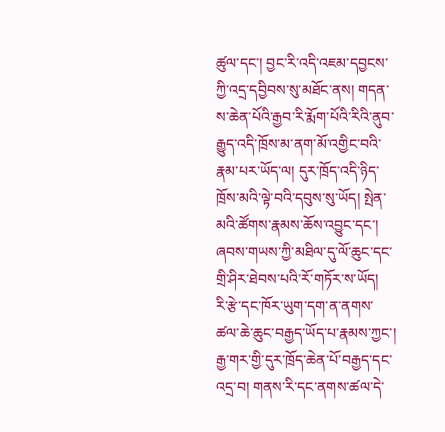ཚུལ་དང་། བྱང་རི་འདི་འཇམ་དབྱངས་ཀྱི་འདྲ་དབྱིབས་སུ་མཐོང་ནས། གདན་ས་ཆེན་པོའི་རྒྱབ་རི་རྨོག་པོའི་རིའི་ནུབ་རྒྱུད་འདི་ཁྲོས་མ་ནག་མོ་འགྱིང་བའི་རྣམ་པར་ཡོད་ལ། དུར་ཁྲོད་འདི་ཉིད་ཁྲོས་མའི་ལྟེ་བའི་དབུས་སུ་ཡོད། སྤེན་མའི་ཚོགས་རྣམས་ཆོས་འབྱུང་དང་། ཞབས་གཡས་ཀྱི་མཐིལ་དུ་ལོ་ཆུང་དང་གྲི་ཤིར་ཐེབས་པའི་རོ་གཏོར་ས་ཡོད།
རི་རྩེ་དང་ཁོར་ཡུག་དག་ན་ནགས་ཚལ་ཆེ་ཆུང་བརྒྱད་ཡོད་པ་རྣམས་ཀྱང་། རྒྱ་གར་གྱི་དུར་ཁྲོད་ཆེན་པོ་བརྒྱད་དང་འདྲ་བ། གནས་རི་དང་ནགས་ཚལ་དེ་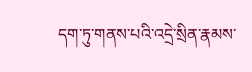དག་ཏུ་གནས་པའི་འདྲེ་སྲིན་རྣམས་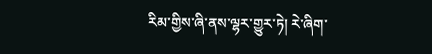རིམ་གྱིས་ཞི་ནས་ལྷར་གྱུར་ཏེ། རེ་ཞིག་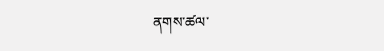ནགས་ཚལ་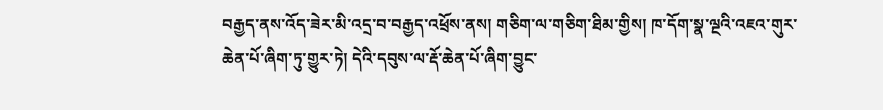བརྒྱད་ནས་འོད་ཟེར་མི་འདྲ་བ་བརྒྱད་འཕྲོས་ནས། གཅིག་ལ་གཅིག་ཐིམ་གྱིས། ཁ་དོག་སྣ་ལྔའི་འཇའ་གུར་ཆེན་པོ་ཞིག་ཏུ་གྱུར་ཏེ། དེའི་དབུས་ལ་རྡོ་ཆེན་པོ་ཞིག་བྱུང་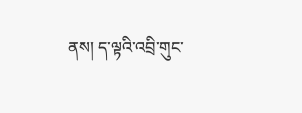ནས། ད་ལྟའི་འབྲི་གུང་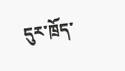དུར་ཁྲོད་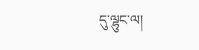དུ་ལྷུང་ལ།